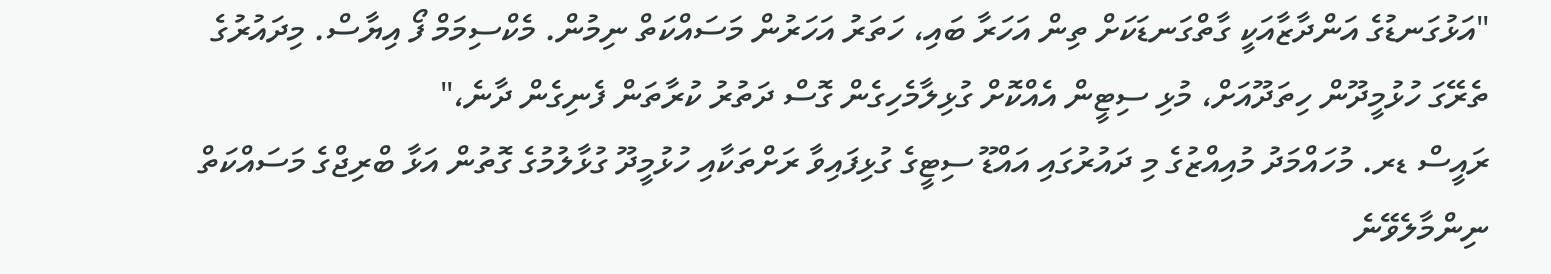"އަޅުގަނޑުގެ އަންދާޒާއަކީ ގާތްގަނޑަކަށް ތިން އަހަރާ ބައި، ހަތަރު އަހަރުން މަސައްކަތް ނިމުން. މެކްސިމަމް ފޯ އިޔާސް. މިދައުރުގެ ތެރޭގަ ހުޅުމީދޫން ހިތަދޫއަށް، މުޅި ސިޓީން އެއްކޮށް ގުޅިލާމެހިގެން ގޮސް ދަތުރު ކުރާތަން ފެނިގެން ދާނެ،"
ރައީސް ޑރ. މުހައްމަދު މުއިއްޒުގެ މި ދައުރުގައި އައްޑޫ ސިޓީގެ ގުޅިފައިވާ ރަށްތަކާއި ހުޅުމީދޫ ގުޅާލުމުގެ ގޮތުން އަޅާ ބްރިޖްގެ މަސައްކަތް ނިންމާލެވޭނެ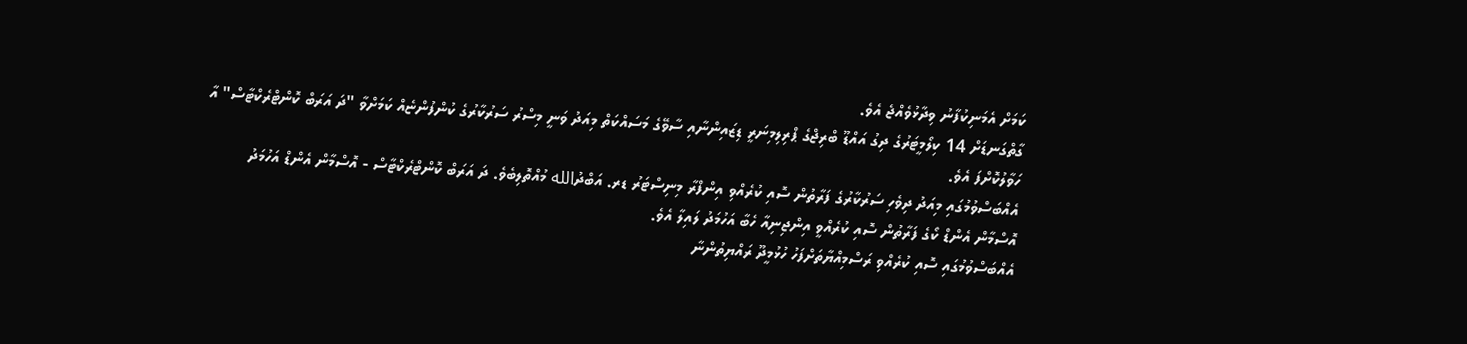ކަމަށް އެމަނިކުފާނު ވިދާޅުވެއްޖެ އެވެ.
ގާތްގަނޑަށް 14 ކިލޯމީޓަރުގެ ދިގު އައްޑޫ ބްރިޖްގެ ޕްރިލިމިނަރީ ޑިޒައިންނާއި ސާވޭގެ މަސައްކަތް މިއަދު ވަނީ މިސްރު ސަރުކާރުގެ ކުންފުންޏެއް ކަމަށްވާ "ދަ އަރަބް ކޮންޓްރެކްޓާސް" އާ ހަވާލުކޮށްފަ އެވެ.
އެއްބަސްވުމުގައި މިއަދު ދިވެހި ސަރުކާރުގެ ފަރާތުން ސޮއި ކުރެއްވި އިންފްރާ މިނިސްޓަރު ޑރ. އަބްދުالله މުއްތޮލިބެވެ. ދަ އަރަބް ކޮންޓްރެކްޓާސް - އޮސްމާން އެންޑް އަހުމަދު އޮސްމާން އެންޑް ކޯގެ ފަރާތުން ސޮއި ކުރެއްވީ އިންޖިނިއާ ހެބާ އަހުމަދު ލައިލާ އެވެ.
އެއްބަސްވުމުގައި ސޮއި ކުރެއްވި ރަސްމިއްޔާތަށްފަހު ހުޅުމީދޫ ރައްޔިތުންނާ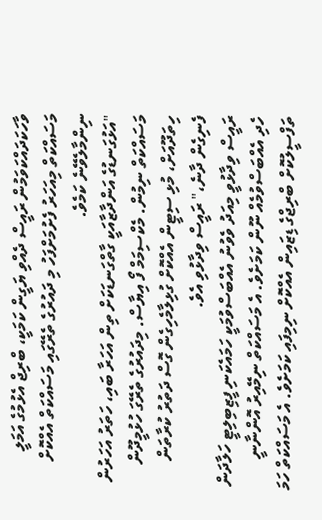ވާހަކަދައްކަވަމުން ރައީސް ދެއްވި ޔަގީން ކަމަކީ، ބްރިޖް އެޅުމުގެ އަމަލީ މަސައްކަތް މިއަހަރު ފެށުމަށްފަހު މި ދައުރުގެ ތެރޭގައި މަސައްކަތް އެއްކޮށް ނިންމާލެވޭނެ ކަމެވެ.
"އަޅުގަނޑުގެ އަންދާޒާއަކީ ގާތްގަނޑަކަށް ތިން އަހަރާ ބައި، ހަތަރު އަހަރުން މަސައްކަތް ނިމުން. މެކްސިމަމް ފޯ އިޔާސް. މިދައުރުގެ ތެރޭގަ ހުޅުމީދޫން ހިތަދޫއަށް، މުޅި ސިޓީން އެއްކޮށް ގުޅިލާމެހިގެން ގޮސް ދަތުރު ކުރާތަން ފެނިގެން ދާނެ،" ރައީސް ވިދާޅުވި އެވެ.
ރައީސް ވިދާޅުވީ މިއަދު ވެވުނު އެއްބަސްވުމަކީ ހަމައެކަނި ފީޒިބިލިޓީ ހަލާދަން ހެދި އެއްބަސްވުމެއް ނޫން ކަމަށެވެ. އެ މަސައްކަތް ނިމޭއިރު އޮންނާނީ ތަފްސީލުކޮށް ބްރިޖްގެ ޑިޒައިން އެއްކޮށް ނިމިފައި ކަމަށެވެ. އެ މަސައްކަތް ހަމަ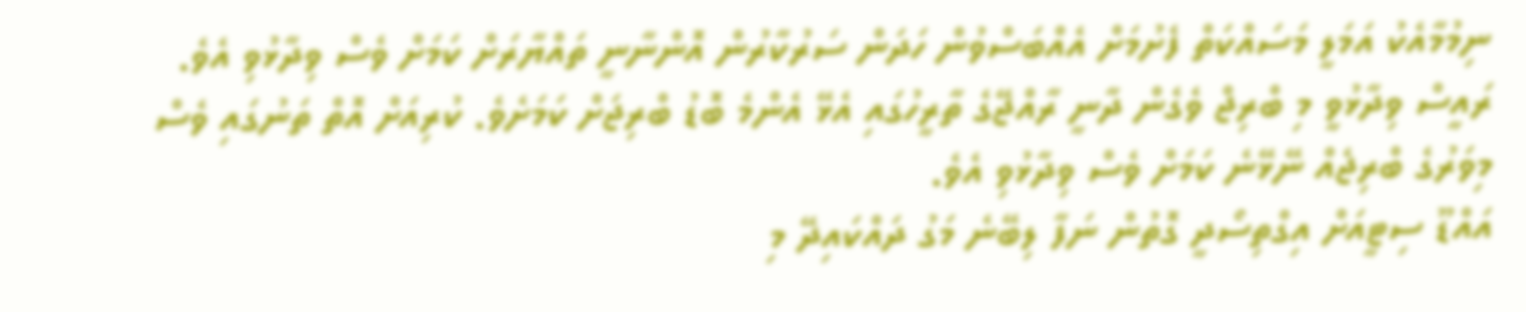ނިމުމާއެކު އަމަލީ މަސައްކަތް ފެށުމަށް އެއްބަސްވުން ހަދަން ސަރުކާރުން އޮންނާނީ ތައްޔާރަށް ކަމަށް ވެސް ވިދާޅުވި އެވެ.
ރައީސް ވިދާޅުވީ މި ބްރިޖް ވެގެން ދާނީ ރާއްޖޭގެ ތާރީހުގައި އެޅޭ އެންމެ ބޮޑު ބްރިޖަށް ކަމަށެވެ. ކުރިއަށް އޮތް ތަނުގައި ވެސް މިވަރުގެ ބްރިޖެއް ނޭޅޭނެ ކަމަށް ވެސް ވިދާޅުވި އެވެ.
އައްޑޫ ސިޓީއަށް އިގްތިސޯދީ ގޮތުން ނަފާ ލިބޭނެ މަގު ދައްކައިދޭ މި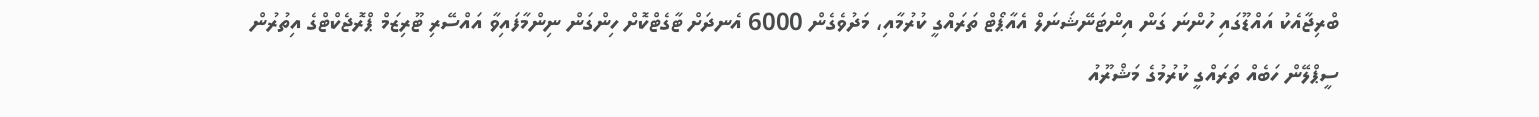ބްރިޖާއެކު އައްޑޫގައި ހުންނަ ގަން އިންޓަނޭޝަނަލް އެއާޕޯޓް ތަރައްގީ ކުރުމާއި، މަދުވެގެން 6000 އެނދަށް ޓާގެޓްކޮށް ހިންގަން ނިންމާފައިވާ އައްސޭރި ޓޫރިޒަމް ޕްރޮޖެކްޓްގެ އިތުރުން ސީޕްލޭން ހަބެއް ތަރައްގީ ކުރުމުގެ މަޝްރޫއު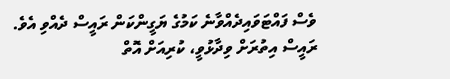ވެސް ފައްޓަވައިދެއްވާނެ ކަމުގެ ޔަގީންކަން ރައީސް ދެއްވި އެވެ.
ރައީސް އިތުރަށް ވިދާޅުވީ، ކުރިއަށް އޮތް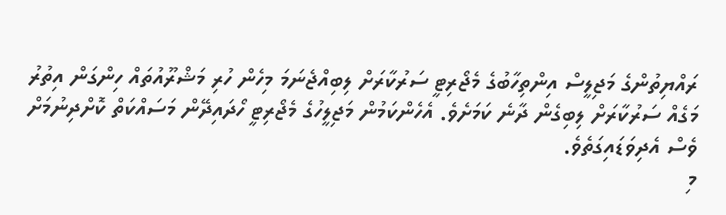ރައްޔިތުންގެ މަޖިލީސް އިންތިހާބުގެ މެޖޯރިޓީ ސަރުކާރަށް ލިބިއްޖެނަމަ މިހެން ހުރި މަޝްރޫއުތައް ހިންގަން އިތުރު މަގެއް ސަރުކާރަށް ލިބިގެން ދާނެ ކަމަށެވެ. އެހެންކަމުން މަޖިލީހުގެ މެޖޯރިޓީ ހޯދައިދޭން މަސައްކަތް ކޮށްދިނުމަށް ވެސް އެދިވަޑައިގަތެވެ.
މި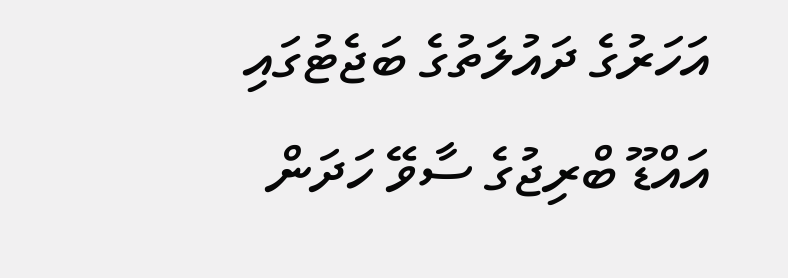އަހަރުގެ ދައުލަތުގެ ބަޖެޓުގައި އައްޑޫ ބްރިޖުގެ ސާވޭ ހަދަން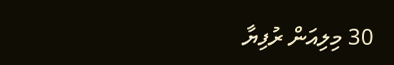30 މިލިއަން ރުފިޔާ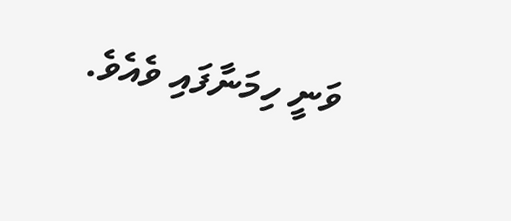ވަނީ ހިމަނާފައި ވެއެވެ.